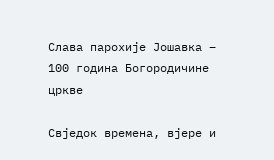Слава парохије Јошавка – 100 година Богородичине цркве

Свједок времена, вјере и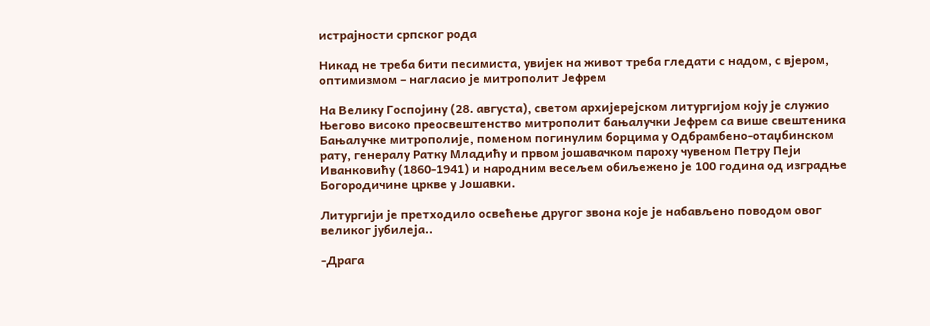истрајности српског рода

Никад не треба бити песимиста, увијек на живот треба гледати с надом, с вјером, оптимизмом – нагласио је митрополит Јефрем

На Велику Госпојину (28. августа), светом архијерејском литургијом коју је служио Његово високо преосвештенство митрополит бањалучки Јефрем са више свештеника Бањалучке митрополије, поменом погинулим борцима у Одбрамбено-отаџбинском рату, генералу Ратку Младићу и првом јошавачком пароху чувеном Петру Пеји Иванковићу (1860-1941) и народним весељем обиљежено је 100 година од изградње Богородичине цркве у Јошавки.

Литургији је претходило освећење другог звона које је набављено поводом овог великог јубилеја..

-Драга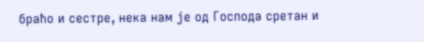браћо и сестре, нека нам је од Господа сретан и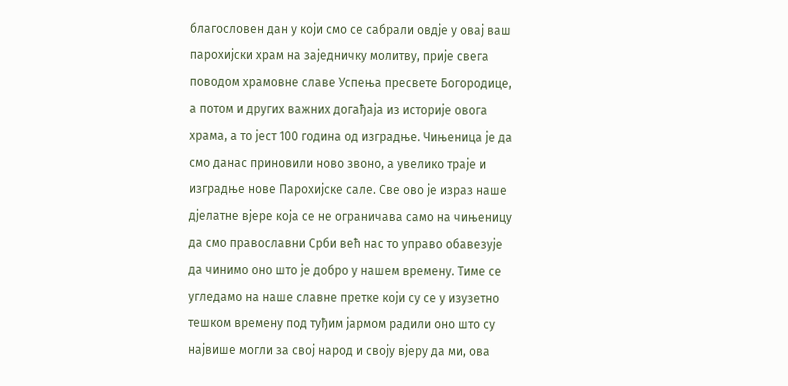благословен дан у који смо се сабрали овдје у овај ваш парохијски храм на заједничку молитву, прије свега поводом храмовне славе Успења пресвете Богородице,  а потом и других важних догађаја из историје овога храма, а то јест 100 година од изградње. Чињеница је да смо данас приновили ново звоно, а увелико траје и изградње нове Парохијске сале. Све ово је израз наше дјелатне вјере која се не ограничава само на чињеницу да смо православни Срби већ нас то управо обавезује да чинимо оно што је добро у нашем времену. Тиме се угледамо на наше славне претке који су се у изузетно тешком времену под туђим јармом радили оно што су највише могли за свој народ и своју вјеру да ми, ова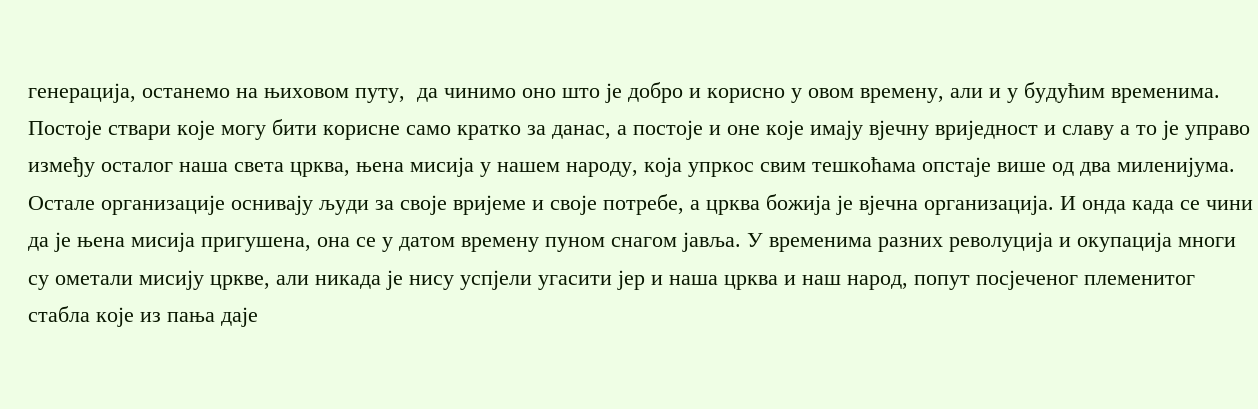генерација, останемо на њиховом путу,  да чинимо оно што је добро и корисно у овом времену, али и у будућим временима. Постоје ствари које могу бити корисне само кратко за данас, а постоје и оне које имају вјечну вриједност и славу а то је управо између осталог наша света црква, њена мисија у нашем народу, која упркос свим тешкоћама опстаје више од два миленијума. Остале организације оснивају људи за своје вријеме и своје потребе, а црква божија је вјечна организација. И онда када се чини да је њена мисија пригушена, она се у датом времену пуном снагом јавља. У временима разних револуција и окупација многи су ометали мисију цркве, али никада је нису успјели угасити јер и наша црква и наш народ, попут посјеченог племенитог стабла које из пања даје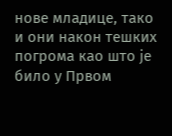нове младице, тако и они након тешких погрома као што је било у Првом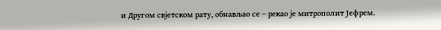и Другом свјетском рату, обнављао се – рекао је митрополит Јефрем.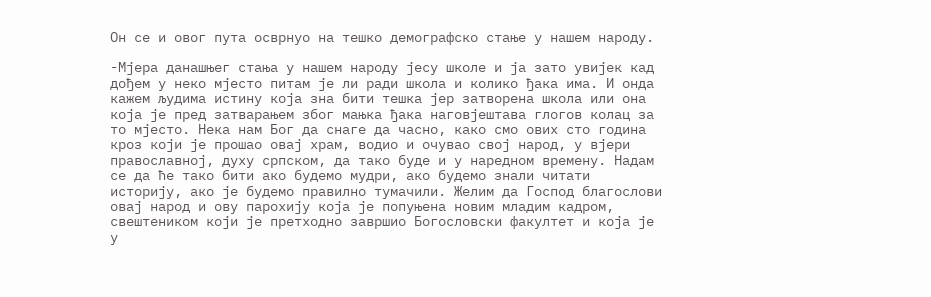Он се и овог пута осврнуо на тешко демографско стање у нашем народу.

-Мјера данашњег стања у нашем народу јесу школе и ја зато увијек кад дођем у неко мјесто питам је ли ради школа и колико ђака има. И онда кажем људима истину која зна бити тешка јер затворена школа или она која је пред затварањем због мањка ђака наговјештава глогов колац за то мјесто. Нека нам Бог да снаге да часно, како смо ових сто година кроз који је прошао овај храм, водио и очувао свој народ, у вјери православној, духу српском, да тако буде и у наредном времену. Надам се да ће тако бити ако будемо мудри, ако будемо знали читати историју, ако је будемо правилно тумачили. Желим да Господ благослови овај народ и ову парохију која је попуњена новим младим кадром, свештеником који је претходно завршио Богословски факултет и која је у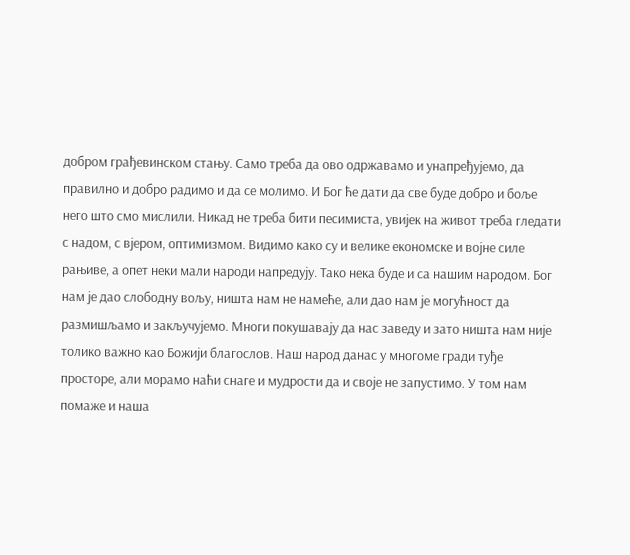добром грађевинском стању. Само треба да ово одржавамо и унапређујемо, да правилно и добро радимо и да се молимо. И Бог ће дати да све буде добро и боље него што смо мислили. Никад не треба бити песимиста, увијек на живот треба гледати с надом, с вјером, оптимизмом. Видимо како су и велике економске и војне силе рањиве, а опет неки мали народи напредују. Тако нека буде и са нашим народом. Бог нам је дао слободну вољу, ништа нам не намеће, али дао нам је могућност да размишљамо и закључујемо. Многи покушавају да нас заведу и зато ништа нам није толико важно као Божији благослов. Наш народ данас у многоме гради туђе просторе, али морамо наћи снаге и мудрости да и своје не запустимо. У том нам помаже и наша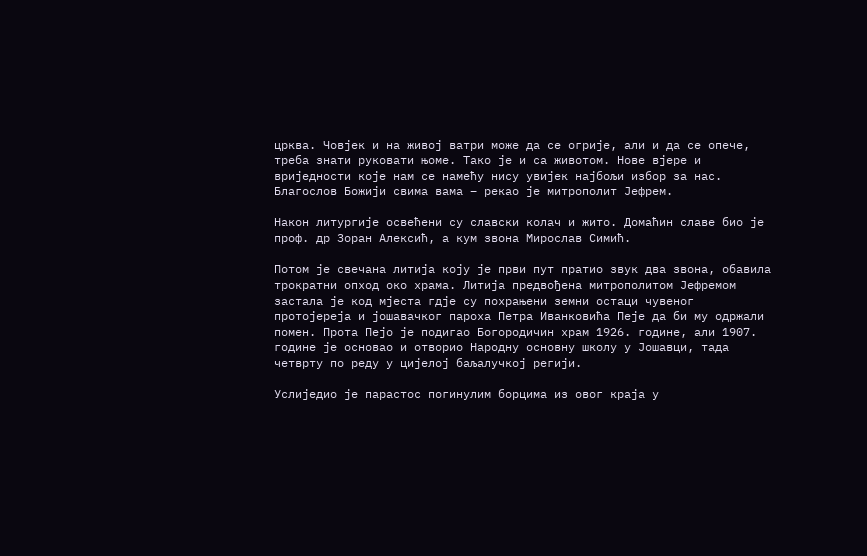црква. Човјек и на живој ватри може да се огрије, али и да се опече, треба знати руковати њоме. Тако је и са животом. Нове вјере и вриједности које нам се намећу нису увијек најбољи избор за нас. Благослов Божији свима вама – рекао је митрополит Јефрем.

Након литургије освећени су славски колач и жито. Домаћин славе био је проф. др Зоран Алексић, а кум звона Мирослав Симић.

Потом је свечана литија коју је први пут пратио звук два звона, обавила трократни опход око храма. Литија предвођена митрополитом Јефремом застала је код мјеста гдје су похрањени земни остаци чувеног протојереја и јошавачког пароха Петра Иванковића Пеје да би му одржали помен. Прота Пејо је подигао Богородичин храм 1926. године, али 1907. године је основао и отворио Народну основну школу у Јошавци, тада четврту по реду у цијелој баљалучкој регији.

Услиједио је парастос погинулим борцима из овог краја у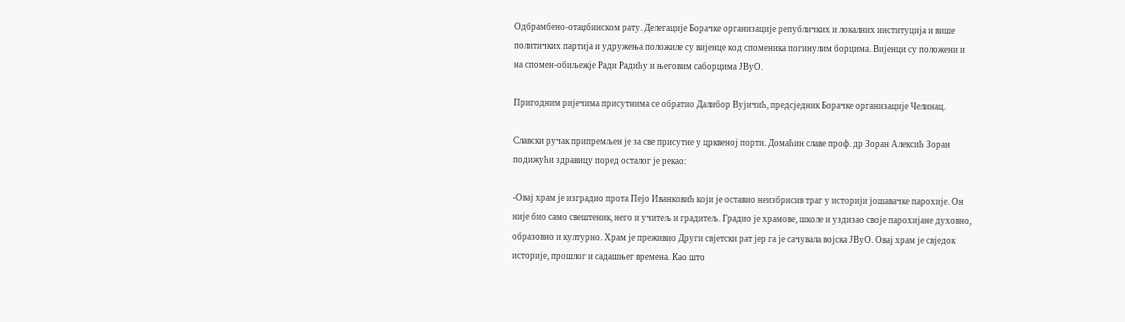Одбрамбено-отаџбинском рату. Делегације Борачке организације републичких и локалних институција и више политичких партија и удружења положиле су вијенце код споменика погинулим борцима. Вијенци су положени и на спомен-обиљежје Ради Радићу и његовим саборцима ЈВуО.

Пригодним ријечима присутнима се обратио Далибор Вујичић, предсједник Борачке организације Челинац.

Славски ручак припремљен је за све присутне у црквеној порти. Домаћин славе проф. др Зоран Алексић Зоран подижући здравицу поред осталог је рекао:

-Овај храм је изградио прота Пејо Иванковић који је оставио неизбрисив траг у историји јошавачке парохије. Он није био само свештеник, него и учитељ и градитељ. Градио је храмове, школе и уздизао своје парохијане духовно, образовно и културно. Храм је преживио Други свјетски рат јер га је сачувала војска ЈВуО. Овај храм је свједок историје, прошлог и садашњег времена. Као што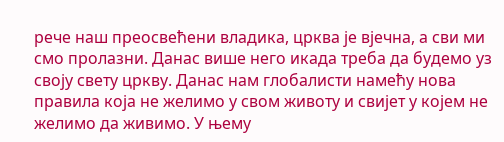рече наш преосвећени владика, црква је вјечна, а сви ми смо пролазни. Данас више него икада треба да будемо уз своју свету цркву. Данас нам глобалисти намећу нова правила која не желимо у свом животу и свијет у којем не желимо да живимо. У њему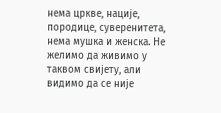нема цркве, нације, породице, суверенитета, нема мушка и женска. Не желимо да живимо у таквом свијету, али видимо да се није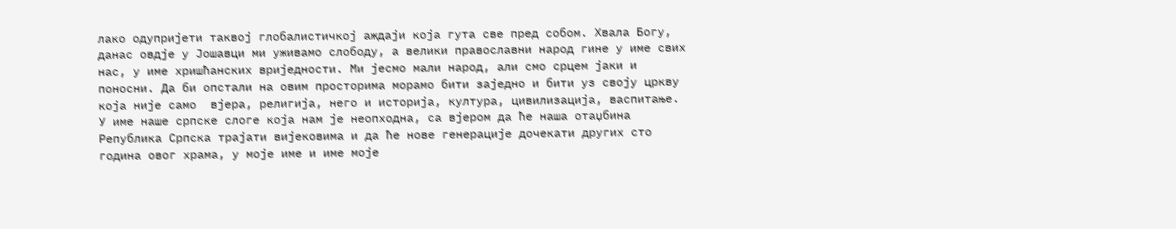лако одупријети таквој глобалистичкој аждаји која гута све пред собом. Хвала Богу, данас овдје у Јошавци ми уживамо слободу, а велики православни народ гине у име свих нас, у име хришћанских вриједности. Ми јесмо мали народ, али смо срцем јаки и поносни. Да би опстали на овим просторима морамо бити заједно и бити уз своју цркву која није само  вјера, религија, него и историја, култура, цивилизација, васпитање. У име наше српске слоге која нам је неопходна, са вјером да ће наша отаџбина Република Српска трајати вијековима и да ће нове генерације дочекати других сто година овог храма, у моје име и име моје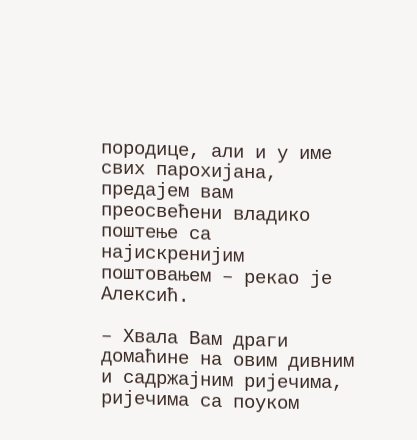породице, али и у име свих парохијана, предајем вам преосвећени владико поштење са најискренијим поштовањем – рекао је Алексић.

– Хвала Вам драги домаћине на овим дивним и садржајним ријечима, ријечима са поуком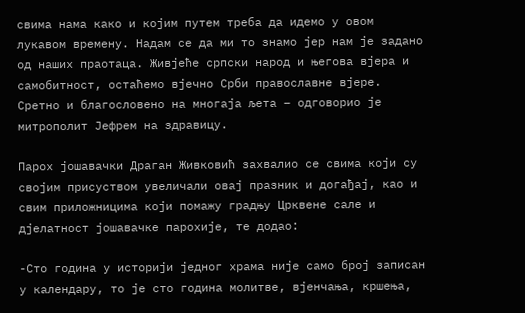свима нама како и којим путем треба да идемо у овом лукавом времену. Надам се да ми то знамо јер нам је задано од наших праотаца. Живјеће српски народ и његова вјера и самобитност, остаћемо вјечно Срби православне вјере. Сретно и благословено на многаја љета – одговорио је митрополит Јефрем на здравицу.

Парох јошавачки Драган Живковић захвалио се свима који су својим присуством увеличали овај празник и догађај, као и свим приложницима који помажу градњу Црквене сале и дјелатност јошавачке парохије, те додао:

-Сто година у историји једног храма није само број записан у календару, то је сто година молитве, вјенчања, кршења,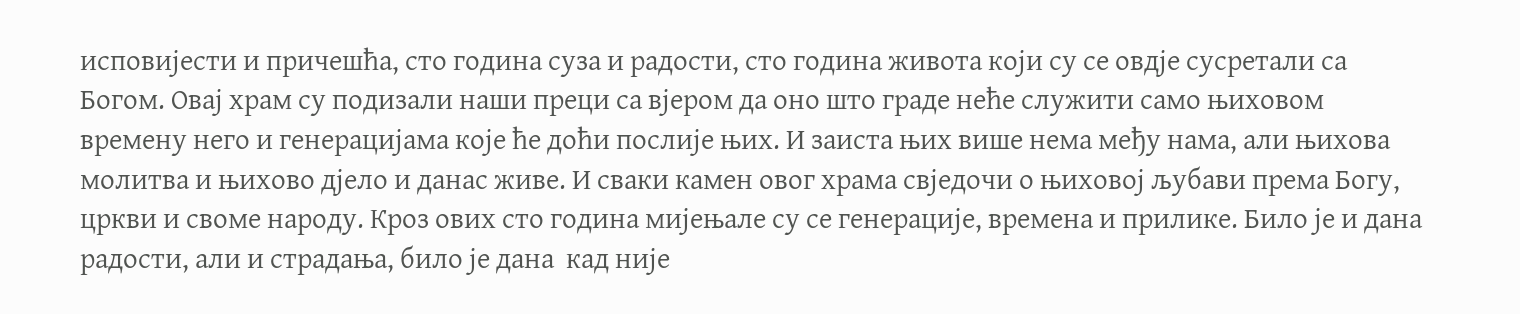исповијести и причешћа, сто година суза и радости, сто година живота који су се овдје сусретали са Богом. Овај храм су подизали наши преци са вјером да оно што граде неће служити само њиховом времену него и генерацијама које ће доћи послије њих. И заиста њих више нема међу нама, али њихова молитва и њихово дјело и данас живе. И сваки камен овог храма свједочи о њиховој љубави према Богу, цркви и своме народу. Кроз ових сто година мијењале су се генерације, времена и прилике. Било је и дана радости, али и страдања, било је дана  кад није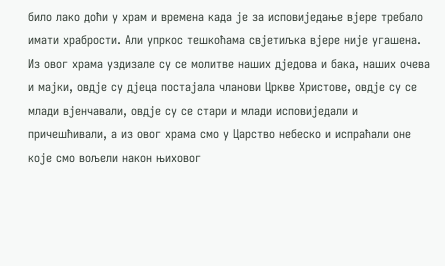било лако доћи у храм и времена када је за исповиједање вјере требало имати храбрости. Али упркос тешкоћама свјетиљка вјере није угашена. Из овог храма уздизале су се молитве наших дједова и бака, наших очева и мајки, овдје су дјеца постајала чланови Цркве Христове, овдје су се млади вјенчавали, овдје су се стари и млади исповиједали и причешћивали, а из овог храма смо у Царство небеско и испраћали оне које смо вољели након њиховог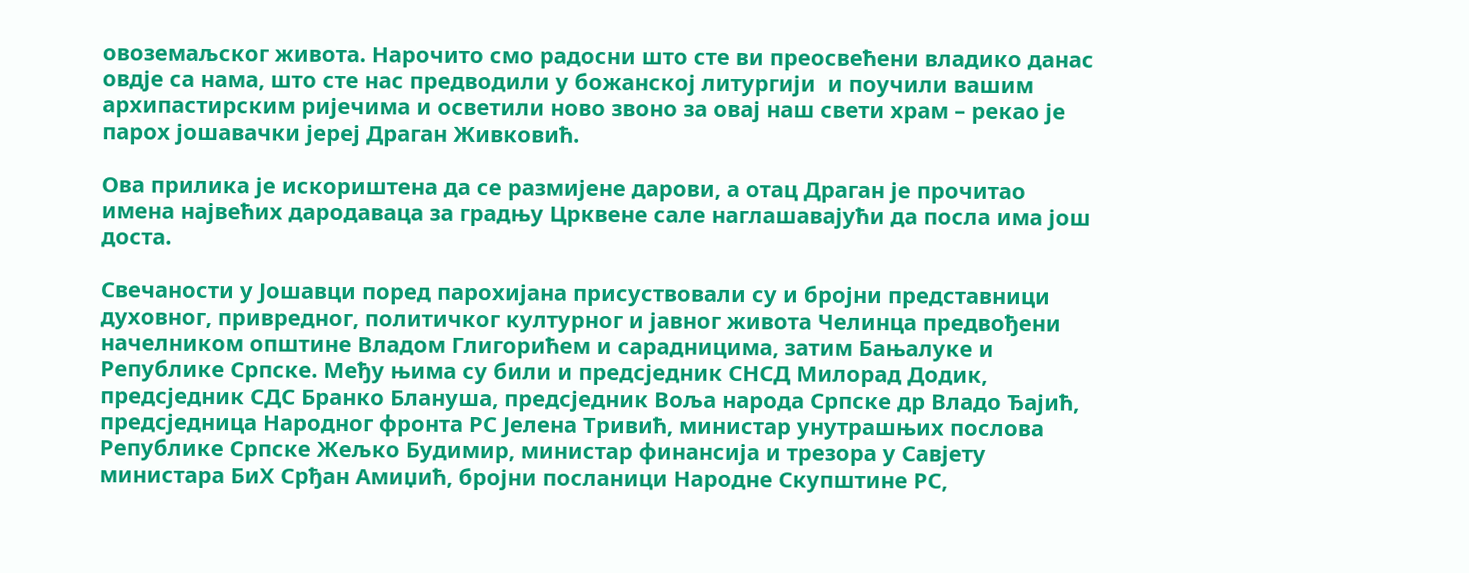овоземаљског живота. Нарочито смо радосни што сте ви преосвећени владико данас овдје са нама, што сте нас предводили у божанској литургији  и поучили вашим архипастирским ријечима и осветили ново звоно за овај наш свети храм – рекао је парох јошавачки јереј Драган Живковић.

Ова прилика је искориштена да се размијене дарови, а отац Драган је прочитао имена највећих дародаваца за градњу Црквене сале наглашавајући да посла има још доста.

Свечаности у Јошавци поред парохијана присуствовали су и бројни представници духовног, привредног, политичког културног и јавног живота Челинца предвођени начелником општине Владом Глигорићем и сарадницима, затим Бањалуке и Републике Српске. Међу њима су били и предсједник СНСД Милорад Додик, предсједник СДС Бранко Блануша, предсједник Воља народа Српске др Владо Ђајић, предсједница Народног фронта РС Јелена Тривић, министар унутрашњих послова Републике Српске Жељко Будимир, министар финансија и трезора у Савјету министара БиХ Срђан Амиџић, бројни посланици Народне Скупштине РС,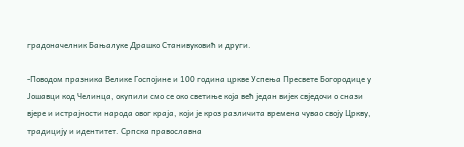градоначелник Бањалуке Драшко Станивуковић и други.

-Поводом празника Велике Госпојине и 100 година цркве Успења Пресвете Богородице у Јошавци код Челинца, окупили смо се око светиње која већ један вијек свједочи о снази вјере и истрајности народа овог краја, који је кроз различита времена чувао своју Цркву, традицију и идентитет. Српска православна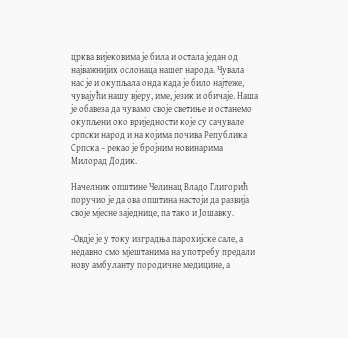црква вијековима је била и остала један од најважнијих ослонаца нашег народа. Чувала нас је и окупљала онда када је било најтеже, чувајући нашу вјеру, име, језик и обичаје. Наша је обавеза да чувамо своје светиње и останемо окупљени око вриједности које су сачувале српски народ и на којима почива Република Српска – рекао је бројним новинарима Милорад Додик.

Начелник општине Челинац Владо Глигорић поручио је да ова општина настоји да развија своје мјесне заједнице, па тако и Јошавку.

-Овдје је у току изградња парохијске сале, а недавно смо мјештанима на употребу предали нову амбуланту породичне медицине, а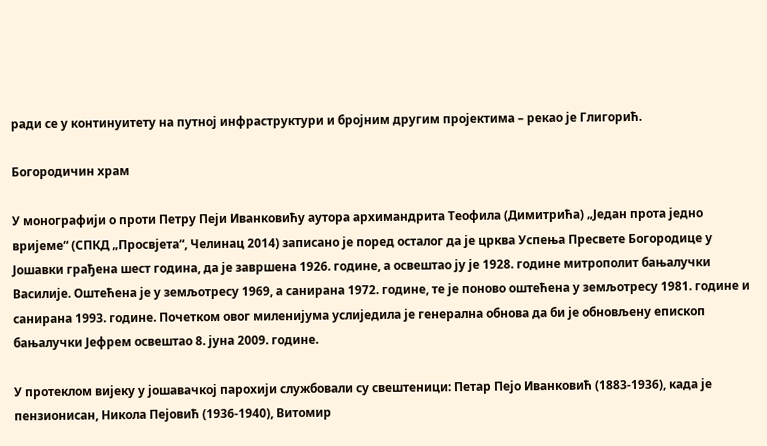ради се у континуитету на путној инфраструктури и бројним другим пројектима – рекао је Глигорић.

Богородичин храм

У монографији о проти Петру Пеји Иванковићу аутора архимандрита Теофила (Димитрића) „Један прота једно вријеме“ (СПКД „Просвјета“, Челинац 2014) записано је поред осталог да је црква Успења Пресвете Богородице у Јошавки грађена шест година, да је завршена 1926. године, а освештао ју је 1928. године митрополит бањалучки Василије. Оштећена је у земљотресу 1969, а санирана 1972. године, те је поново оштећена у земљотресу 1981. године и санирана 1993. године. Почетком овог миленијума услиједила је генерална обнова да би је обновљену епископ бањалучки Јефрем освештао 8. јуна 2009. године.

У протеклом вијеку у јошавачкој парохији службовали су свештеници: Петар Пејо Иванковић (1883-1936), када је пензионисан, Никола Пејовић (1936-1940), Витомир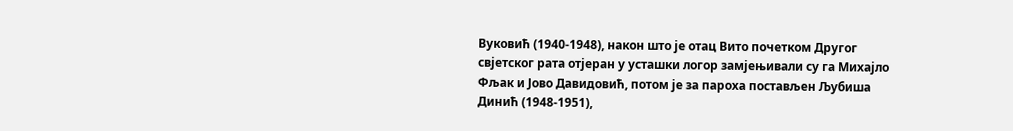Вуковић (1940-1948), након што је отац Вито почетком Другог свјетског рата отјеран у усташки логор замјењивали су га Михајло Фљак и Јово Давидовић, потом је за пароха постављен Љубиша Динић (1948-1951),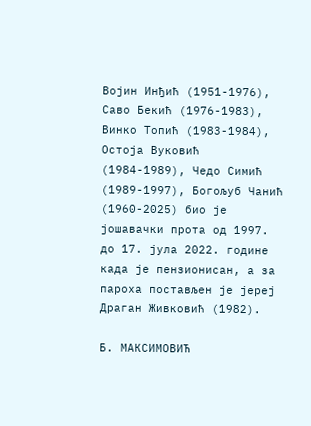Војин Инђић (1951-1976), Саво Бекић (1976-1983), Винко Топић (1983-1984), Остоја Вуковић (1984-1989), Чедо Симић (1989-1997), Богољуб Чанић (1960-2025) био је јошавачки прота од 1997. до 17. јула 2022. године када је пензионисан, а за пароха постављен је јереј Драган Живковић (1982).

Б. МАКСИМОВИЋ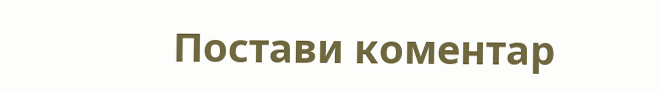Постави коментар